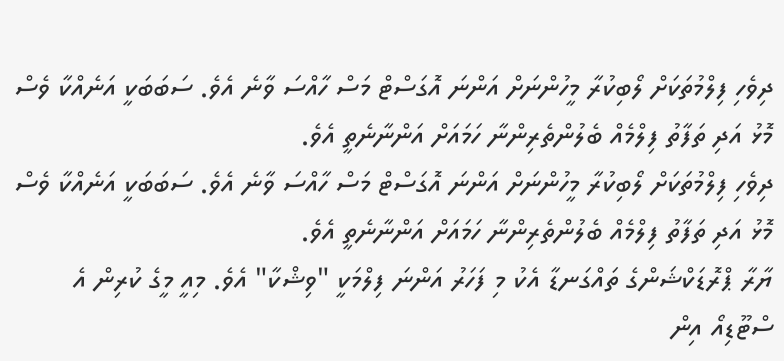ދިވެހި ފިލްމުތަކަށް ލޯބިކުރާ މީހުންނަށް އަންނަ އޮގަސްޓް މަސް ހާއްސަ ވާނެ އެވެ. ސަބަބަކީ އަނެއްކާ ވެސް މޮޅު އަދި ތަފާތު ފިލްމެއް ބެލުންތެރިންނާ ހަމައަށް އަންނާނެތީ އެވެ.
ދިވެހި ފިލްމުތަކަށް ލޯބިކުރާ މީހުންނަށް އަންނަ އޮގަސްޓް މަސް ހާއްސަ ވާނެ އެވެ. ސަބަބަކީ އަނެއްކާ ވެސް މޮޅު އަދި ތަފާތު ފިލްމެއް ބެލުންތެރިންނާ ހަމައަށް އަންނާނެތީ އެވެ.
ޔާރާ ޕްރޮޑަކްޝަންގެ ތައްގަނޑާ އެކު މި ފަހަރު އަންނަ ފިލްމަކީ "ވިޝްކާ" އެވެ. މިއީ މީގެ ކުރިން އެ ސްޓޫޑިއޯ އިން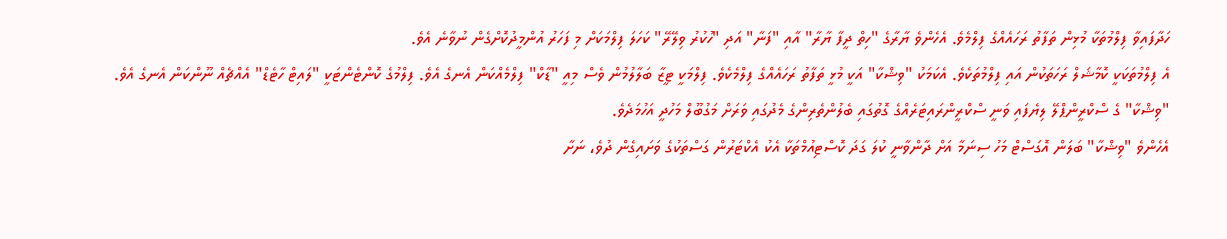ހަދާފައިވާ ފިލްމުތަކާ މުޅިން ތަފާތު ރަހައެއްގެ ފިލްމެވެ. އެހެންވެ ޔާރާގެ "ހިތް ދީފާ ޔާރާ" އާއި "ފަނާ" އަދި "ހުކުރު ވިލޭރޭ" ކަހަލަ ފިލްމަކަށް މި ފަހަރު އުންމީދުކޮށްގެން ނުވާނެ އެވެ.
އެ ފިލްމުތަކަކީ ކޮމާޝަލް ރަހަތަކުން އައި ފިލްމުތަކެވެ. އެކަމަކު "ވިޝްކާ" އަކީ މުޅީ ތަފާތު ރަހައެއްގެ ފިލްމެކެވެ. ފިލްމަކީ ޓީޒާ ބަލާލުމުން ވެސް މިއީ "ޑާކް" ފިލްމެއްކަން އެނގެ އެވެ. ފިލްމުގެ ކޮންޓެންޓަކީ "ލައިޓް ހާޓެޑް" އެއްޗެއް ނޫންކަން އެނގެ އެވެ.
"ވިޝްކާ" ގެ ސްކްރީންޕްލޭ ލިޔެފައި ވަނީ ސްކްރީންރައިޓަރެއްގެ ގޮތުގައި ބެލުންތެރިންގެ މެދުގައި ވަރަށް މަގުބޫލް މަހުދީ އަހުމަދެވެ.
އެހެންވެ "ވިޝްކާ" ބަލަން އޮގަސްޓް މަހު ސިނަމާ އަށް ދާންވާނީ ކުލަ ގަދަ ކޮސްޓިއުމްތަކާ އެކު އެކްޓަރުން ގަސްތަކުގެ ވަށައިގެން ދުވެ، ނަށާ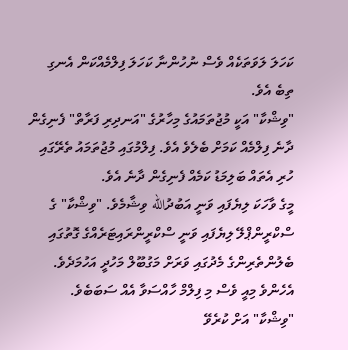ކަހަލަ ލަވަތަކެއް ވެސް ނުހުންނާ ކަހަލަ ފިލްމެއްކަން އެނގި ތިބެ އެވެ.
"ވިޝްކާ" އަކީ މުޖުތަމައުގެ މިހާރުގެ "އަނދިރި ފަރާތް" ފެނިގެން ދާނެ ފިލްމެއް ކަމަށް ބެލެވެ އެވެ. ފިލްމުގައި މުޖުތަމައު ތެރޭގައި ހުރި އެތައް ބަލިމަޑު ކަމެއް ފެނިގެން ދާނެ އެވެ.
މީގެ ވާހަކަ ލިޔެފައި ވަނީ އަބުދުالله ވިޝާމެވެ. "ވިޝްކާ" ގެ ސްކްރީންޕްލޭ ލިޔެފައި ވަނީ ސްކްރީންރައިޓަރެއްގެ ގޮތުގައި ބެލުންތެރިންގެ މެދުގައި ވަރަށް މަގުބޫލް މަހުދީ އަހުމަދެވެ. އެހެންވެ މިއީ ވެސް މި ފިލްމް ހާއްސަވާ އެއް ސަބަބެވެ.
"ވިޝްކާ" އަށް ކުރެވޭ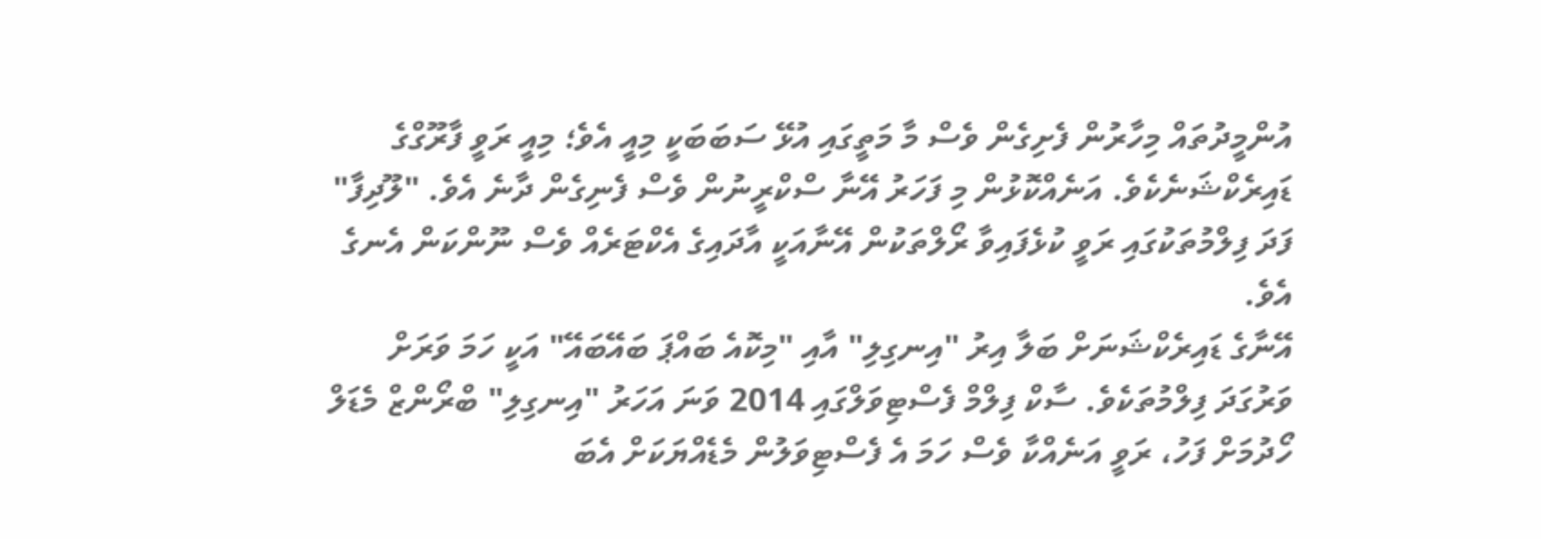އުންމީދުތައް މިހާރުން ފެށިގެން ވެސް މާ މަތީގައި އުޅޭ ސަބަބަކީ މިއީ އެވެ؛ މިއީ ރަވީ ފާރޫގްގެ ޑައިރެކްޝަނެކެވެ. އަނެއްކޮޅުން މި ފަހަރު އޭނާ ސްކްރީނުން ވެސް ފެނިގެން ދާނެ އެވެ. "ލޫދިފާ" ފަދަ ފިލްމުތަކުގައި ރަވީ ކުޅެފައިވާ ރޯލްތަކުން އޭނާއަކީ އާދައިގެ އެކްޓަރެއް ވެސް ނޫންކަން އެނގެ އެވެ.
އޭނާގެ ޑައިރެކްޝަނަށް ބަލާ އިރު "އިނގިލި" އާއި "މިކޮއެ ބައްޕަ ބައޭބައޭ" އަކީ ހަމަ ވަރަށް ވަރުގަދަ ފިލްމުތަކެވެ. ސާކް ފިލްމް ފެސްޓިވަލްގައި 2014 ވަނަ އަހަރު "އިނގިލި" ބްރޯންޒް މެޑަލް ހޯދުމަށް ފަހު، ރަވީ އަނެއްކާ ވެސް ހަމަ އެ ފެސްޓިވަލުން މެޑެއްޔަކަށް އެބަ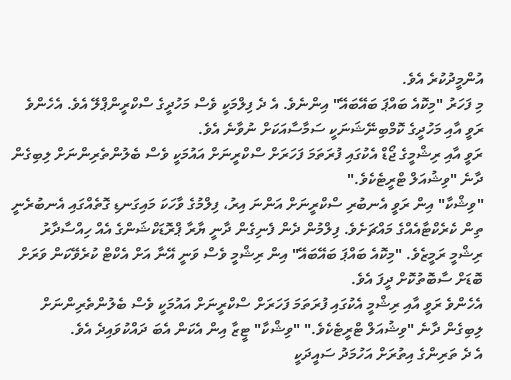އުންމީދުކުރެ އެވެ.
މި ފަހަރު "މިކޮއެ ބައްޕަ ބައޭބައޭ" އިންނެވެ. އެ ދެ ފިލްމަކީ ވެސް މަހުދީގެ ސްކްރީންޕްލޭ އެވެ. އެހެންވެ ރަވީ އާއި މަހުދީގެ ކޮމްބިނޭޝަނަކީ ސަމާސާއަކަށް ނުވާނެ އެވެ.
ރަވީ އާއި ރިޝްމީގެ ޖޯޑް އެކުގައި ފުރަތަމަ ފަހަރަށް ސްކްރީނަށް އައުމަކީ ވެސް ބެލުންތެރިންނަށް ލިބިގެން ދާނެ "ވިޝުއަލް ޓްރީޓެކެވެ."
"ވިޝްކާ" އިން ރަވީ އެނބުރި ސްކްރީނަށް އަންނަ އިރު، ފިލްމުގެ ވާހަކަ މައިގަނޑި ގޮތެއްގައި އެނބުރެނީ ތިން ކެރެކްޓާއެއްގެ މައްޗަށެވެ. ފިލްމުން ދެން ފެނިގެން ދާނީ ޔާރާ ޕްރޮޑަކްޝަންގެ އެއް ހިއްސާދާރު ރިޝްމީ ރަމީޒެވެ. "މިކޮއެ ބައްޕަ ބައޭބައޭ" އިން ރިޝްމީ ވެސް ވަނީ އޭނާ އަށް އެކްޓް ކުރެވޭކަން ވަރަށް ބޮޑަށް ސާބޮތުކޮށް ދީފަ އެވެ.
އެހެންވެ ރަވީ އާއި ރިޝްމީ އެކުގައި ފުރަތަމަ ފަހަރަށް ސްކްރީނަށް އައުމަކީ ވެސް ބެލުންތެރިންނަށް ލިބިގެން ދާނެ "ވިޝުއަލް ޓްރީޓެކެވެ." "ވިޝްކާ" ޓީޒާ އިން އެކަން އެބަ ދައްކުވައިދެ އެވެ.
އެ ދެ ތަރިންގެ އިތުރަށް އަހުމަދު ސައީދަކީ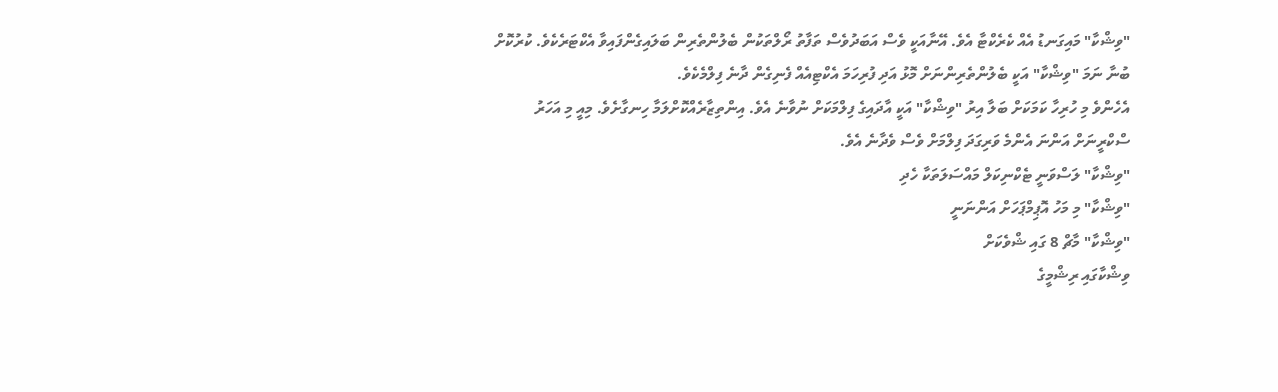"ވިޝްކާ" މައިގަނޑު އެއް ކެރެކްޓާ އެވެ. އޭނާއަކީ ވެސް އަބަދުވެސް ތަފާތު ރޯލްތަކުން ބެލުންތެރިން ބަލައިގެންފައިވާ އެކްޓަރެކެވެ. ކުރުކޮށް ބުނާ ނަމަ "ވިޝްކާ" އަކީ ބެލުންތެރިންނަށް މޮޅު އަދި ފުރިހަމަ އެކްޓިއެއް ފެނިގެން ދާނެ ފިލްމެކެވެ.
އެހެންވެ މި ހުރިހާ ކަމަކަށް ބަލާ އިރު "ވިޝްކާ" އަކީ އާދައިގެ ފިލްމަކަށް ނުވާނެ އެވެ. އިންތިޒާރެއްކޮށްލަމާ ހިނގާށެވެ. މިއީ މި އަހަރު ސްކްރީނަށް އަންނަ އެންމެ ވަރިގަދަ ފިލްމަށް ވެސް ވެދާނެ އެވެ.
"ވިޝްކާ" ލަސްވަނީ ޓެކްނިކަލް މައްސަލަތަކާ ހެދި
"ވިޝްކާ" މި މަހު އޮޕިމްޕަހަށް އަންނަނީ
"ވިޝްކާ" މާޗް 8 ގައި ޝްވެކަށް
ވިޝްކާގައި ރިޝްމީގެ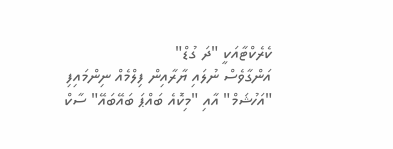ކެރެކްޓާއަކީ "ދަ ގުޑް"
އަންގާވެސް ނުލައި ޔާރާއިން ފިލްމެއް ނިންމައިފި
"އަހުޝަމް" އާއި "މިކޮއެ ބައްޕަ ބައޭބައޭ" ސާކް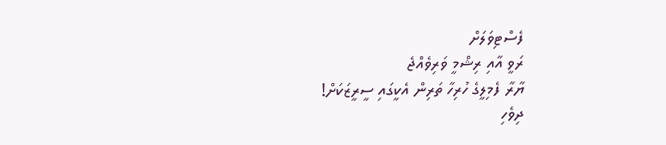ފެސްޓިވަލަށް
ރަވީ އާއި ރިޝްމީ ވަރިވެއްޖެ
ޔާރާ ފެމިލީގެ ހުރިހާ ތަރިން އެކީގައި ސީރީޒަކަށް!
ދިވެހި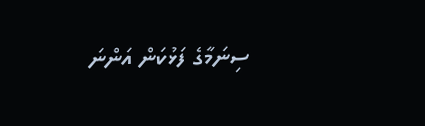ސިނަމާގެ ފަޅުކަން އަންނަ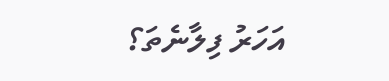އަހަރު ފިލާނެތަ؟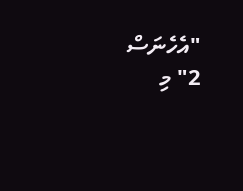"އެހެނަސް 2" މި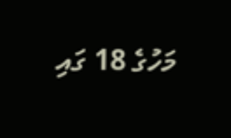މަހުގެ 18 ގައި